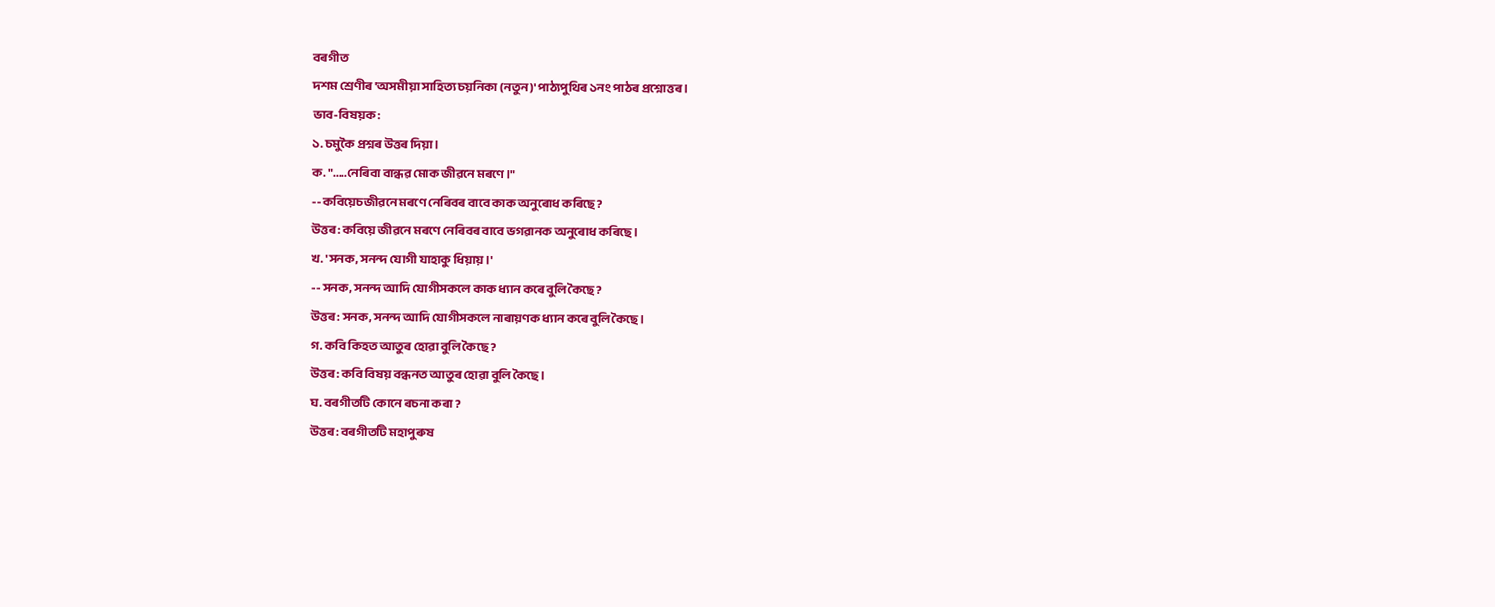বৰগীত
দশম শ্ৰেণীৰ 'অসমীয়া সাহিত্য চয়নিকা (নতুন)' পাঠ্যপুথিৰ ১নং পাঠৰ প্ৰশ্নোত্তৰ ।
ভাব-বিষয়ক :
১. চমুকৈ প্ৰশ্নৰ উত্তৰ দিয়া ।
ক. ".....নেৰিবা বান্ধৱ মোক জীৱনে মৰণে ।"
-- কবিয়েচজীৱনে মৰণে নেৰিবৰ বাবে কাক অনুৰোধ কৰিছে ?
উত্তৰ : কবিয়ে জীৱনে মৰণে নেৰিবৰ বাবে ভগৱানক অনুৰোধ কৰিছে ।
খ. 'সনক, সনন্দ যোগী যাহাকু ধিয়ায় ।'
-- সনক, সনন্দ আদি যোগীসকলে কাক ধ্যান কৰে বুলি কৈছে ?
উত্তৰ : সনক, সনন্দ আদি যোগীসকলে নাৰায়ণক ধ্যান কৰে বুলি কৈছে ।
গ. কবি কিহত আতুৰ হোৱা বুলি কৈছে ?
উত্তৰ : কবি বিষয় বন্ধনত আতুৰ হোৱা বুলি কৈছে ।
ঘ. বৰগীতটি কোনে ৰচনা কৰা ?
উত্তৰ : বৰগীতটি মহাপুৰুষ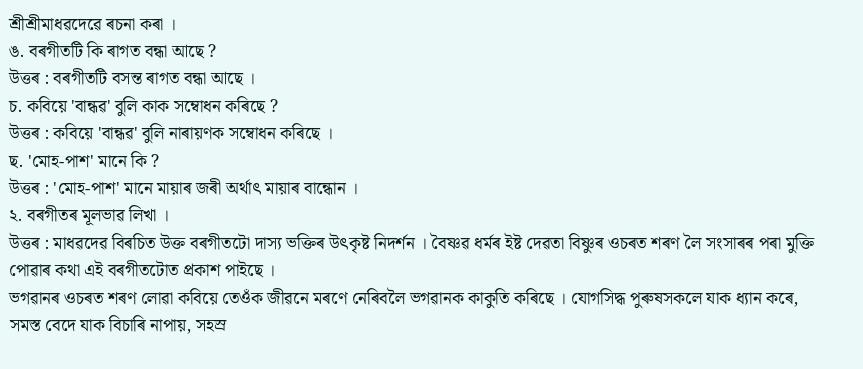শ্ৰীশ্ৰীমাধৱদেৱে ৰচনা কৰা ।
ঙ. বৰগীতটি কি ৰাগত বন্ধা আছে ?
উত্তৰ : বৰগীতটি বসন্ত ৰাগত বন্ধা আছে ।
চ. কবিয়ে 'বান্ধৱ' বুলি কাক সম্বোধন কৰিছে ?
উত্তৰ : কবিয়ে 'বান্ধৱ' বুলি নাৰায়ণক সম্বোধন কৰিছে ।
ছ. 'মোহ-পাশ' মানে কি ?
উত্তৰ : 'মোহ-পাশ' মানে মায়াৰ জৰী অৰ্থাৎ মায়াৰ বান্ধোন ।
২. বৰগীতৰ মূলভাৱ লিখা ।
উত্তৰ : মাধৱদেৱ বিৰচিত উক্ত বৰগীতটো দাস্য ভক্তিৰ উৎকৃষ্ট নিদৰ্শন । বৈষ্ণৱ ধৰ্মৰ ইষ্ট দেৱতা বিষ্ণুৰ ওচৰত শৰণ লৈ সংসাৰৰ পৰা মুক্তি পোৱাৰ কথা এই বৰগীতটোত প্ৰকাশ পাইছে ।
ভগৱানৰ ওচৰত শৰণ লোৱা কবিয়ে তেওঁক জীৱনে মৰণে নেৰিবলৈ ভগৱানক কাকুতি কৰিছে । যোগসিদ্ধ পুৰুষসকলে যাক ধ্যান কৰে, সমস্ত বেদে যাক বিচাৰি নাপায়, সহস্ৰ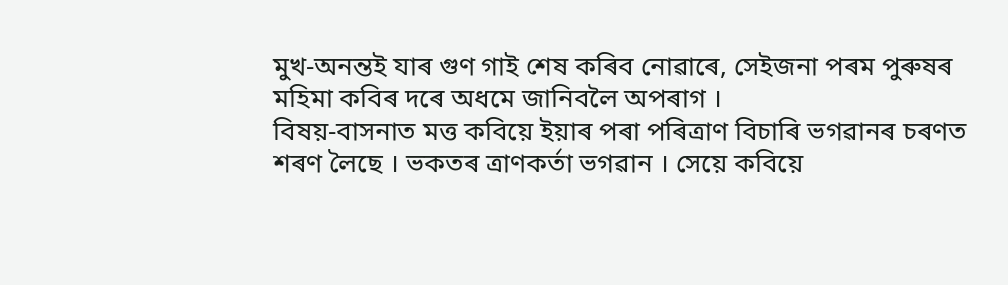মুখ-অনন্তই যাৰ গুণ গাই শেষ কৰিব নোৱাৰে, সেইজনা পৰম পুৰুষৰ মহিমা কবিৰ দৰে অধমে জানিবলৈ অপৰাগ ।
বিষয়-বাসনাত মত্ত কবিয়ে ইয়াৰ পৰা পৰিত্ৰাণ বিচাৰি ভগৱানৰ চৰণত শৰণ লৈছে । ভকতৰ ত্ৰাণকৰ্তা ভগৱান । সেয়ে কবিয়ে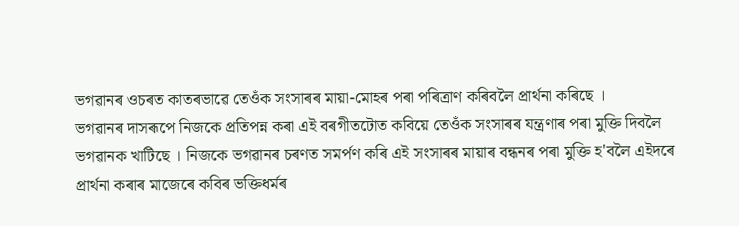ভগৱানৰ ওচৰত কাতৰভাৱে তেওঁক সংসাৰৰ মায়া-মোহৰ পৰা পৰিত্ৰাণ কৰিবলৈ প্ৰাৰ্থনা কৰিছে ।
ভগৱানৰ দাসৰূপে নিজকে প্ৰতিপন্ন কৰা এই বৰগীতটোত কবিয়ে তেওঁক সংসাৰৰ যন্ত্ৰণাৰ পৰা মুক্তি দিবলৈ ভগৱানক খাটিছে । নিজকে ভগৱানৰ চৰণত সমৰ্পণ কৰি এই সংসাৰৰ মায়াৰ বন্ধনৰ পৰা মুক্তি হ'বলৈ এইদৰে প্ৰাৰ্থনা কৰাৰ মাজেৰে কবিৰ ভক্তিধৰ্মৰ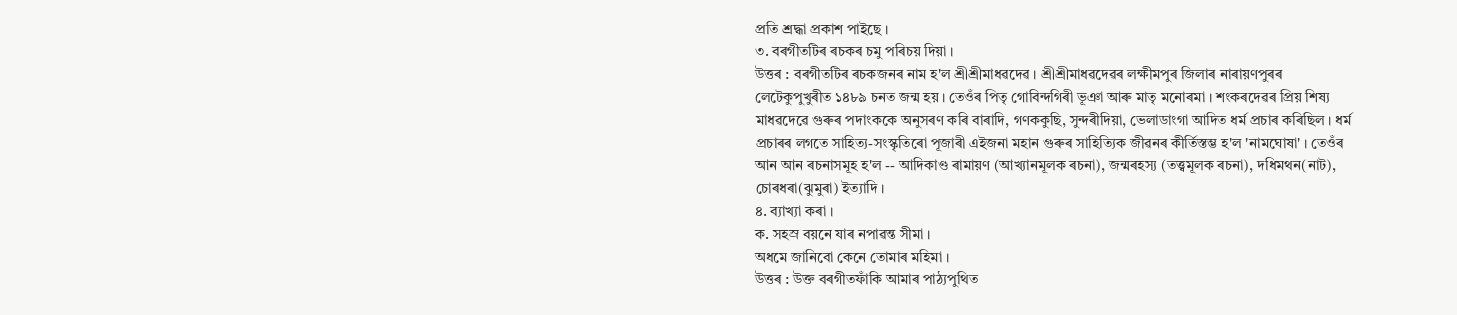প্ৰতি শ্ৰদ্ধা প্ৰকাশ পাইছে ।
৩. বৰগীতটিৰ ৰচকৰ চমু পৰিচয় দিয়া ।
উত্তৰ : বৰগীতটিৰ ৰচকজনৰ নাম হ'ল শ্ৰীশ্ৰীমাধৱদেৱ । শ্ৰীশ্ৰীমাধৱদেৱৰ লক্ষীমপুৰ জিলাৰ নাৰায়ণপুৰৰ লেটেকুপুখুৰীত ১৪৮৯ চনত জন্ম হয় । তেওঁৰ পিতৃ গোবিন্দগিৰী ভূঞা আৰু মাতৃ মনোৰমা । শংকৰদেৱৰ প্ৰিয় শিষ্য মাধৱদেৱে গুৰুৰ পদাংককে অনুসৰণ কৰি বাৰাদি, গণককুছি, সুন্দৰীদিয়া, ভেলাডাংগা আদিত ধৰ্ম প্ৰচাৰ কৰিছিল । ধৰ্ম প্ৰচাৰৰ লগতে সাহিত্য-সংস্কৃতিৰো পূজাৰী এইজনা মহান গুৰুৰ সাহিত্যিক জীৱনৰ কীৰ্তিস্তম্ভ হ'ল 'নামঘোষা' । তেওঁৰ আন আন ৰচনাসমূহ হ'ল -- আদিকাণ্ড ৰামায়ণ (আখ্যানমূলক ৰচনা), জন্মৰহস্য (তত্ত্বমূলক ৰচনা), দধিমথন(নাট), চোৰধৰা(ঝুমুৰা) ইত্যাদি ।
৪. ব্যাখ্যা কৰা ।
ক. সহস্ৰ বয়নে যাৰ নপাৱন্ত সীমা ।
অধমে জানিবো কেনে তোমাৰ মহিমা ।
উত্তৰ : উক্ত বৰগীতফাঁকি আমাৰ পাঠ্যপুথিত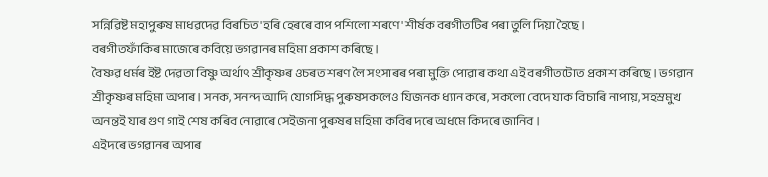সন্নিৱিষ্ট মহাপুৰুষ মাধৱদেৱ বিৰচিত 'হৰি হেৰৰে বাপ পশিলো শৰণে' শীৰ্ষক বৰগীতটিৰ পৰা তুলি দিয়া হৈছে ।
বৰগীতফাঁকিৰ মাজেৰে কবিয়ে ভগৱানৰ মহিমা প্ৰকাশ কৰিছে ।
বৈষ্ণৱ ধৰ্মৰ ইষ্ট দেৱতা বিষ্ণু অৰ্থাৎ শ্ৰীকৃষ্ণৰ ওচৰত শৰণ লৈ সংসাৰৰ পৰা মুক্তি পোৱাৰ কথা এই বৰগীতটোত প্ৰকাশ কৰিছে । ভগৱান শ্ৰীকৃষ্ণৰ মহিমা অপাৰ । সনক, সনন্দ আদি যোগসিদ্ধ পুৰুষসকলেও যিজনক ধ্যান কৰে, সকলো বেদে যাক বিচাৰি নাপায়, সহস্ৰমুখ অনন্তই যাৰ গুণ গাই শেষ কৰিব নোৱাৰে সেইজনা পুৰুষৰ মহিমা কবিৰ দৰে অধমে কিদৰে জানিব ।
এইদৰে ভগৱানৰ অপাৰ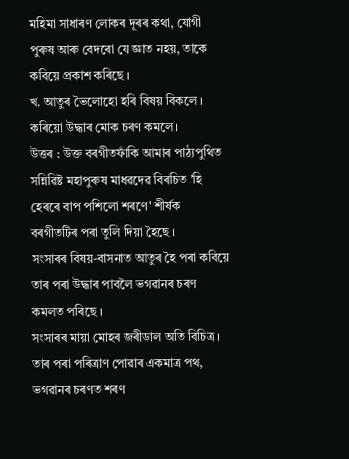মহিমা সাধাৰণ লোকৰ দূৰৰ কথা, যোগী পুৰুষ আৰু বেদৰো যে জ্ঞাত নহয়, তাকে কবিয়ে প্ৰকাশ কৰিছে ।
খ. আতুৰ ভৈলোহো হৰি বিষয় বিকলে ।
কৰিয়ো উদ্ধাৰ মোক চৰণ কমলে।
উত্তৰ : উক্ত বৰগীতফাঁকি আমাৰ পাঠ্যপুথিত সন্নিৱিষ্ট মহাপুৰুষ মাধৱদেৱ বিৰচিত 'হি হেৰৰে বাপ পশিলো শৰণে' শীৰ্ষক বৰগীতটিৰ পৰা তুলি দিয়া হৈছে ।
সংসাৰৰ বিষয়-বাসনাত আতুৰ হৈ পৰা কবিয়ে তাৰ পৰা উদ্ধাৰ পাবলৈ ভগৱানৰ চৰণ কমলত পৰিছে ।
সংসাৰৰ মায়া মোহৰ জৰীডাল অতি বিচিত্ৰ । তাৰ পৰা পৰিত্ৰাণ পোৱাৰ একমাত্ৰ পথ, ভগৱানৰ চৰণত শৰণ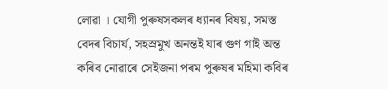লোৱা । যোগী পুৰুষসকলৰ ধ্যানৰ বিষয়, সমস্ত বেদৰ বিচাৰ্য, সহস্ৰমুখ অনন্তই যাৰ গুণ গাই অন্ত কৰিব নোৱাৰে সেইজনা পৰম পুৰুষৰ মহিমা কবিৰ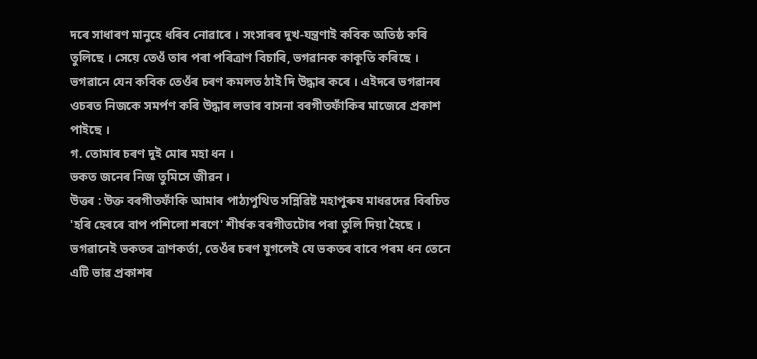দৰে সাধাৰণ মানুহে ধৰিব নোৱাৰে । সংসাৰৰ দুখ-যন্ত্ৰণাই কবিক অতিষ্ঠ কৰি তুলিছে । সেয়ে তেওঁ তাৰ পৰা পৰিত্ৰাণ বিচাৰি, ভগৱানক কাকূতি কৰিছে । ভগৱানে যেন কবিক তেওঁৰ চৰণ কমলত ঠাই দি উদ্ধাৰ কৰে । এইদৰে ভগৱানৰ ওচৰত নিজকে সমৰ্পণ কৰি উদ্ধাৰ লভাৰ বাসনা বৰগীতফাঁকিৰ মাজেৰে প্ৰকাশ পাইছে ।
গ. তোমাৰ চৰণ দুই মোৰ মহা ধন ।
ভকত জনেৰ নিজ তুমিসে জীৱন ।
উত্তৰ : উক্ত বৰগীতফাঁকি আমাৰ পাঠ্যপুথিত সন্নিৱিষ্ট মহাপুৰুষ মাধৱদেৱ বিৰচিত 'হৰি হেৰৰে বাপ পশিলো শৰণে' শীৰ্ষক বৰগীতটোৰ পৰা তুলি দিয়া হৈছে ।
ভগৱানেই ভকতৰ ত্ৰাণকৰ্তা, তেওঁৰ চৰণ যুগলেই যে ভকতৰ বাবে পৰম ধন তেনে এটি ভাৱ প্ৰকাশৰ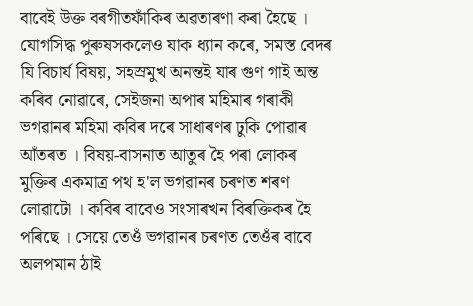বাবেই উক্ত বৰগীতফাঁকিৰ অৱতাৰণা কৰা হৈছে ।
যোগসিদ্ধ পুৰুষসকলেও যাক ধ্যান কৰে, সমস্ত বেদৰ যি বিচাৰ্য বিষয়, সহস্ৰমুখ অনন্তই যাৰ গুণ গাই অন্ত কৰিব নোৱাৰে, সেইজনা অপাৰ মহিমাৰ গৰাকী ভগৱানৰ মহিমা কবিৰ দৰে সাধাৰণৰ ঢুকি পোৱাৰ আঁতৰত । বিষয়-বাসনাত আতুৰ হৈ পৰা লোকৰ মুক্তিৰ একমাত্ৰ পথ হ'ল ভগৱানৰ চৰণত শৰণ লোৱাটো । কবিৰ বাবেও সংসাৰখন বিৰক্তিকৰ হৈ পৰিছে । সেয়ে তেওঁ ভগৱানৰ চৰণত তেওঁৰ বাবে অলপমান ঠাই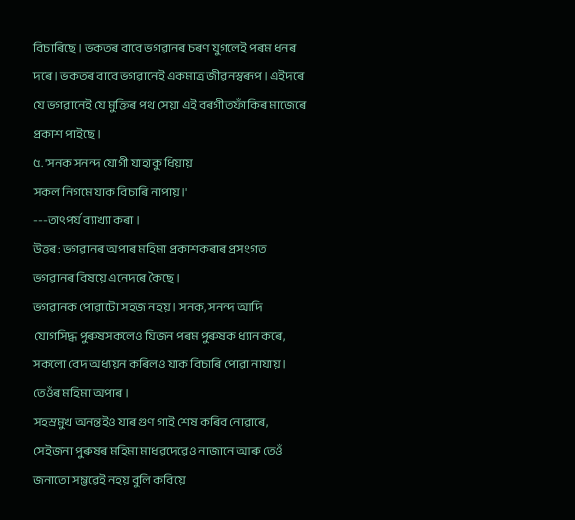বিচাৰিছে । ভকতৰ বাবে ভগৱানৰ চৰণ যুগলেই পৰম ধনৰ দৰে । ভকতৰ বাবে ভগৱানেই একমাত্ৰ জীৱনস্বৰূপ । এইদৰে যে ভগৱানেই যে মুক্তিৰ পথ সেয়া এই বৰগীতফাঁকিৰ মাজেৰে প্ৰকাশ পাইছে ।
৫. 'সনক সনন্দ যোগী যাহাকু ধিয়ায়
সকল নিগমে যাক বিচাৰি নাপায়।'
---তাৎপৰ্য ব্যাখ্যা কৰা ।
উত্তৰ : ভগৱানৰ অপাৰ মহিমা প্ৰকাশকৰাৰ প্ৰসংগত ভগৱানৰ বিষয়ে এনেদৰে কৈছে ।
ভগৱানক পোৱাটো সহজ নহয় । সনক, সনন্দ আদি যোগসিদ্ধ পুৰুষসকলেও যিজন পৰম পুৰুষক ধ্যান কৰে, সকলো বেদ অধ্যয়ন কৰিলও যাক বিচাৰি পোৱা নাযায় । তেওঁৰ মহিমা অপাৰ ।
সহস্ৰমুখ অনন্তইও যাৰ গুণ গাই শেষ কৰিব নোৱাৰে, সেইজনা পুৰুষৰ মহিমা মাধৱদেৱেও নাজানে আৰু তেওঁ জনাতো সম্ভৱেই নহয় বুলি কবিয়ে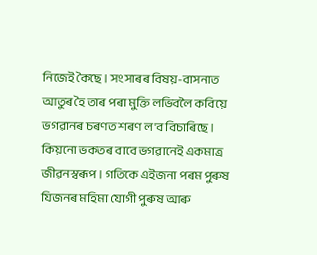নিজেই কৈছে । সংসাৰৰ বিষয়-বাসনাত আতুৰ হৈ তাৰ পৰা মুক্তি লভিবলৈ কবিয়ে ভগৱানৰ চৰণত শৰণ ল'ব বিচাৰিছে । কিয়নো ভকতৰ বাবে ভগৱানেই একমাত্ৰ জীৱনস্বৰূপ । গতিকে এইজনা পৰম পুৰুষ যিজনৰ মহিমা যোগী পুৰুষ আৰু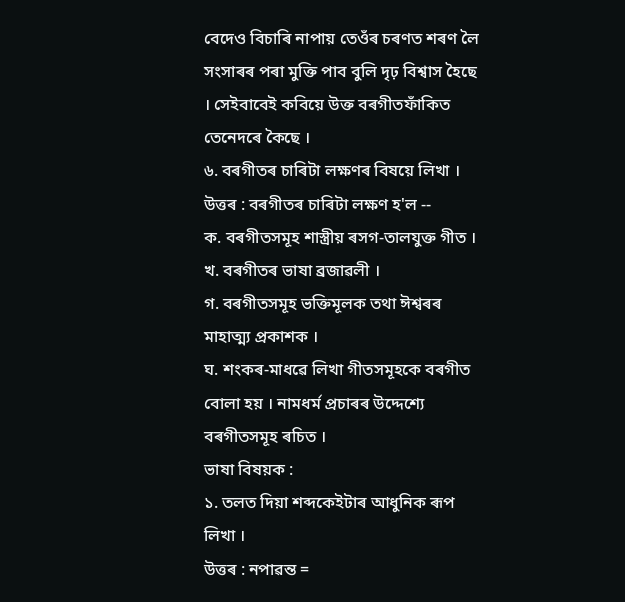বেদেও বিচাৰি নাপায় তেওঁৰ চৰণত শৰণ লৈ সংসাৰৰ পৰা মুক্তি পাব বুলি দৃঢ় বিশ্বাস হৈছে । সেইবাবেই কবিয়ে উক্ত বৰগীতফাঁকিত তেনেদৰে কৈছে ।
৬. বৰগীতৰ চাৰিটা লক্ষণৰ বিষয়ে লিখা ।
উত্তৰ : বৰগীতৰ চাৰিটা লক্ষণ হ'ল --
ক. বৰগীতসমূহ শাস্ত্ৰীয় ৰসগ-তালযুক্ত গীত ।
খ. বৰগীতৰ ভাষা ব্ৰজাৱলী ।
গ. বৰগীতসমূহ ভক্তিমূলক তথা ঈশ্বৰৰ মাহাত্ম্য প্ৰকাশক ।
ঘ. শংকৰ-মাধৱে লিখা গীতসমূহকে বৰগীত বোলা হয় । নামধৰ্ম প্ৰচাৰৰ উদ্দেশ্যে বৰগীতসমূহ ৰচিত ।
ভাষা বিষয়ক :
১. তলত দিয়া শব্দকেইটাৰ আধুনিক ৰূপ লিখা ।
উত্তৰ : নপাৱন্ত =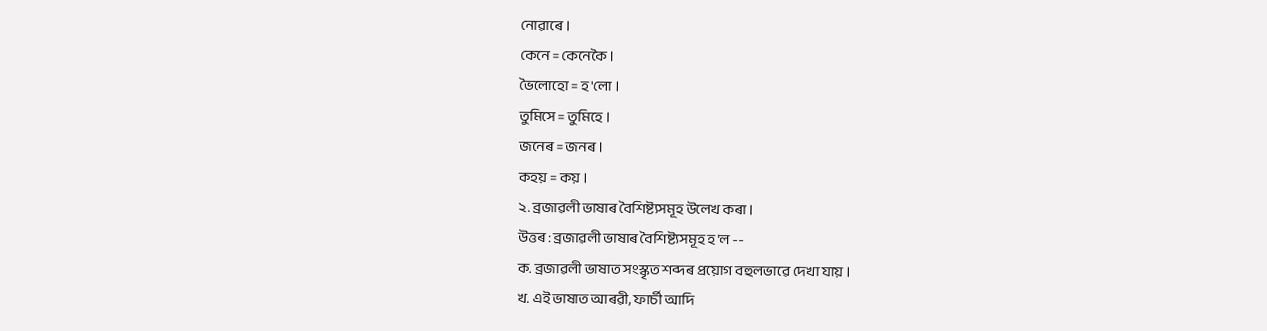নোৱাৰে ।
কেনে = কেনেকৈ ।
ভৈলোহো = হ'লো ।
তুমিসে = তুমিহে ।
জনেৰ = জনৰ ।
কহয় = কয় ।
২. ব্ৰজাৱলী ভাষাৰ বৈশিষ্ট্যসমূহ উলেখ কৰা ।
উত্তৰ : ব্ৰজাৱলী ভাষাৰ বৈশিষ্ট্যসমূহ হ'ল --
ক. ব্ৰজাৱলী ভাষাত সংস্কৃত শব্দৰ প্ৰয়োগ বহুলভাৱে দেখা যায় ।
খ. এই ভাষাত আৰৱী, ফাৰ্চী আদি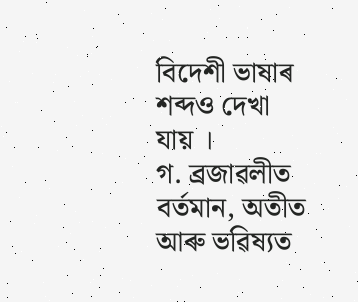বিদেশী ভাষাৰ শব্দও দেখা যায় ।
গ. ব্ৰজাৱলীত বৰ্তমান, অতীত আৰু ভৱিষ্যত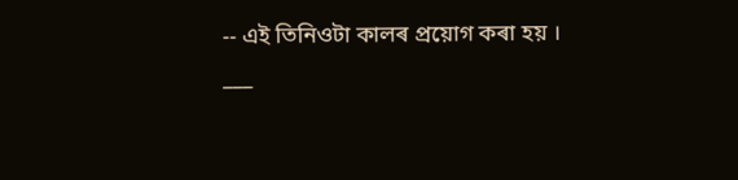-- এই তিনিওটা কালৰ প্ৰয়োগ কৰা হয় ।
___